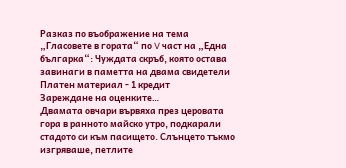Разказ по въображение на тема „Гласовете в гората“ по V част на „Една българка“: Чуждата скръб, която остава завинаги в паметта на двама свидетели
Платен материал - 1 кредит
Зареждане на оценките…
Двамата овчари вървяха през церовата гора в ранното майско утро, подкарали стадото си към пасището. Слънцето тъкмо изгряваше, петлите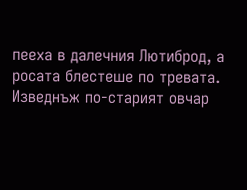пееха в далечния Лютиброд, а росата блестеше по тревата. Изведнъж по-старият овчар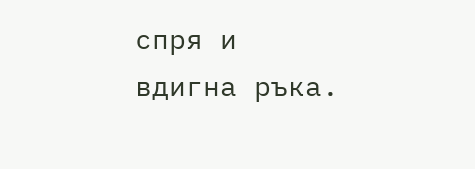спря и вдигна ръка.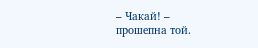– Чакай! – прошепна той.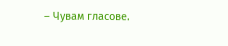– Чувам гласове.